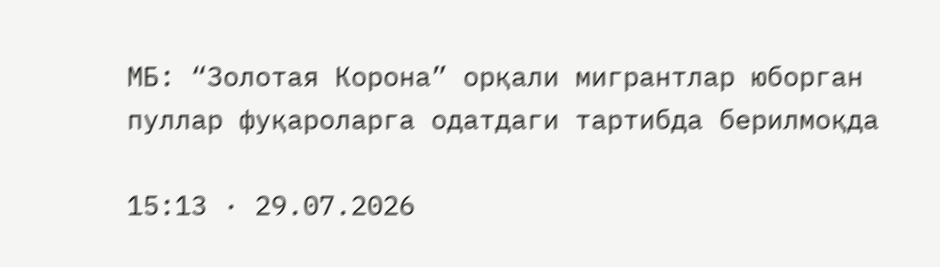МБ: “Золотая Корона” орқали мигрантлар юборган пуллар фуқароларга одатдаги тартибда берилмоқда

15:13 · 29.07.2026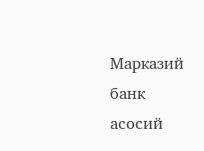Марказий банк асосий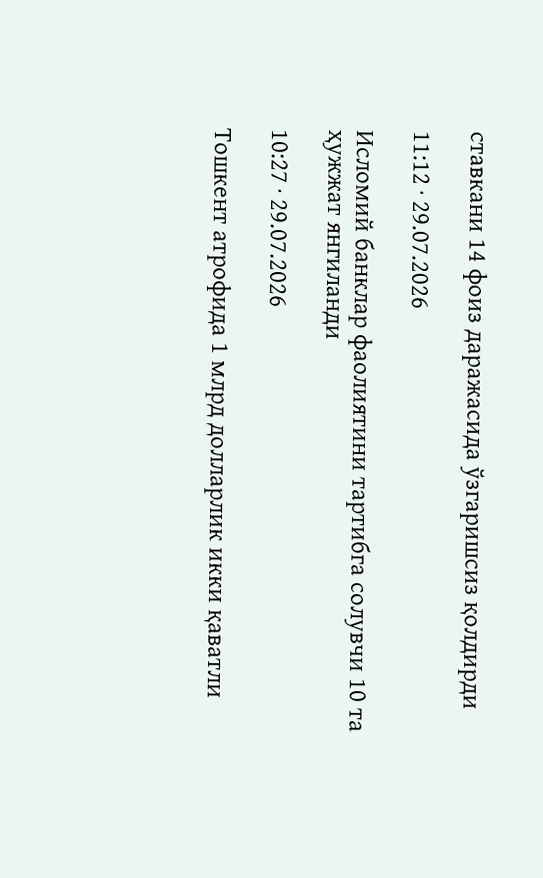ставкани 14 фоиз даражасида ўзгаришсиз қолдирди

11:12 · 29.07.2026

Исломий банклар фаолиятини тартибга солувчи 10 та ҳужжат янгиланди

10:27 · 29.07.2026

Тошкент атрофида 1 млрд долларлик икки қаватли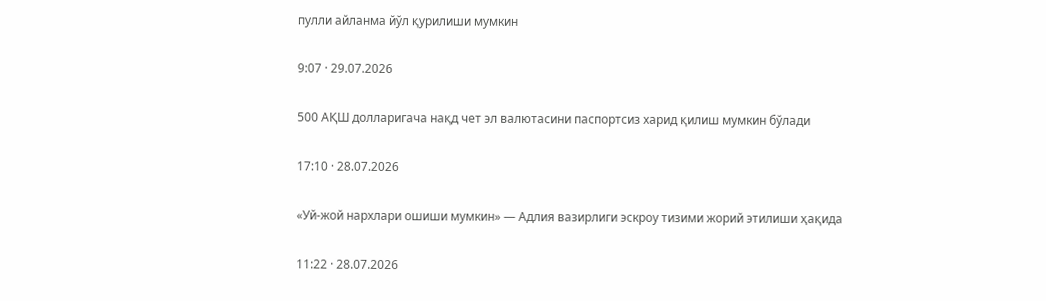пулли айланма йўл қурилиши мумкин

9:07 · 29.07.2026

500 АҚШ долларигача нақд чет эл валютасини паспортсиз харид қилиш мумкин бўлади

17:10 · 28.07.2026

«Уй-жой нархлари ошиши мумкин» — Адлия вазирлиги эскроу тизими жорий этилиши ҳақида

11:22 · 28.07.2026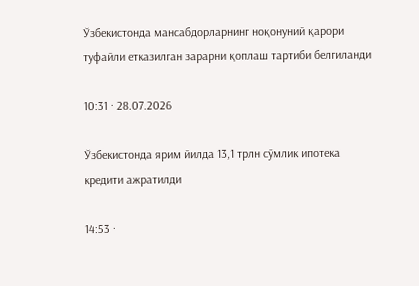Ўзбекистонда мансабдорларнинг ноқонуний қарори туфайли етказилган зарарни қоплаш тартиби белгиланди

10:31 · 28.07.2026

Ўзбекистонда ярим йилда 13,1 трлн сўмлик ипотека кредити ажратилди

14:53 ·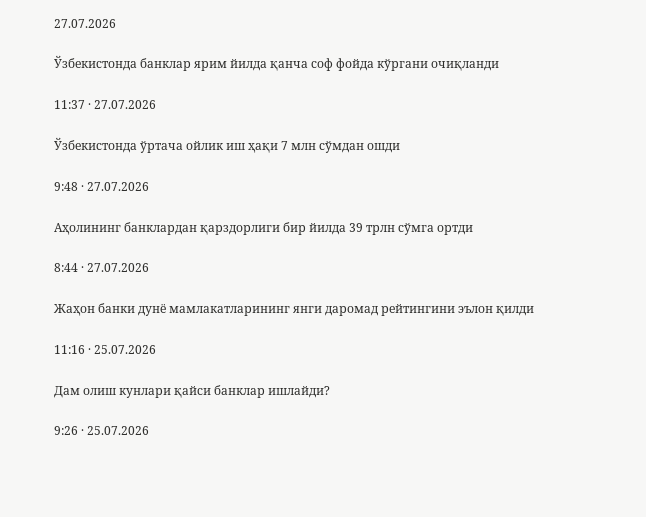27.07.2026

Ўзбекистонда банклар ярим йилда қанча соф фойда кўргани очиқланди

11:37 · 27.07.2026

Ўзбекистонда ўртача ойлик иш ҳақи 7 млн сўмдан ошди

9:48 · 27.07.2026

Аҳолининг банклардан қарздорлиги бир йилда 39 трлн сўмга ортди

8:44 · 27.07.2026

Жаҳон банки дунё мамлакатларининг янги даромад рейтингини эълон қилди

11:16 · 25.07.2026

Дам олиш кунлари қайси банклар ишлайди?

9:26 · 25.07.2026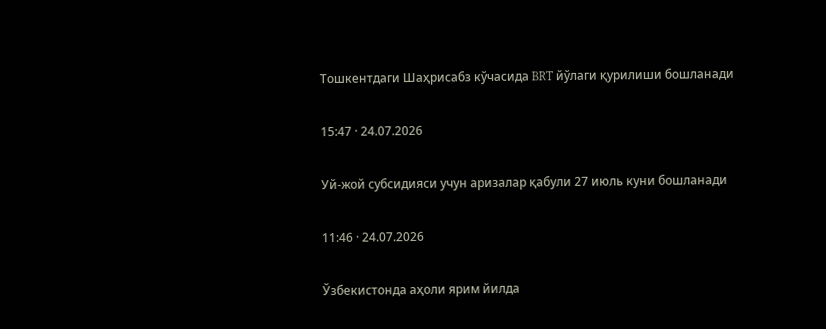Тошкентдаги Шаҳрисабз кўчасида BRT йўлаги қурилиши бошланади

15:47 · 24.07.2026

Уй-жой субсидияси учун аризалар қабули 27 июль куни бошланади

11:46 · 24.07.2026

Ўзбекистонда аҳоли ярим йилда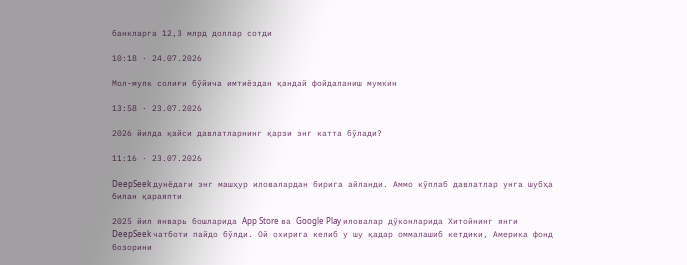банкларга 12,3 млрд доллар сотди

10:18 · 24.07.2026

Мол-мулк солиғи бўйича имтиёздан қандай фойдаланиш мумкин

13:58 · 23.07.2026

2026 йилда қайси давлатларнинг қарзи энг катта бўлади?

11:16 · 23.07.2026

DeepSeek дунёдаги энг машҳур иловалардан бирига айланди. Аммо кўплаб давлатлар унга шубҳа билан қараяпти

2025 йил январь бошларида App Store ва Google Play иловалар дўконларида Хитойнинг янги DeepSeek чатботи пайдо бўлди. Ой охирига келиб у шу қадар оммалашиб кетдики, Америка фонд бозорини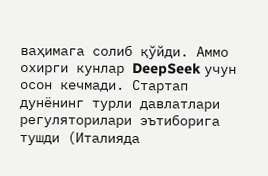ваҳимага солиб қўйди. Аммо охирги кунлар DeepSeek учун осон кечмади. Стартап дунёнинг турли давлатлари регуляторилари эътиборига тушди (Италияда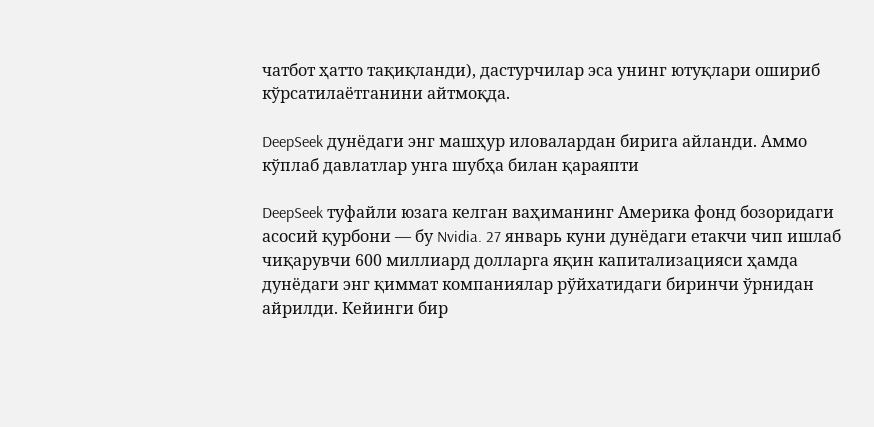чатбот ҳатто тақиқланди), дастурчилар эса унинг ютуқлари ошириб кўрсатилаётганини айтмоқда.

DeepSeek дунёдаги энг машҳур иловалардан бирига айланди. Аммо кўплаб давлатлар унга шубҳа билан қараяпти

DeepSeek туфайли юзага келган ваҳиманинг Америка фонд бозоридаги асосий қурбони — бу Nvidia. 27 январь куни дунёдаги етакчи чип ишлаб чиқарувчи 600 миллиард долларга яқин капитализацияси ҳамда дунёдаги энг қиммат компаниялар рўйхатидаги биринчи ўрнидан айрилди. Кейинги бир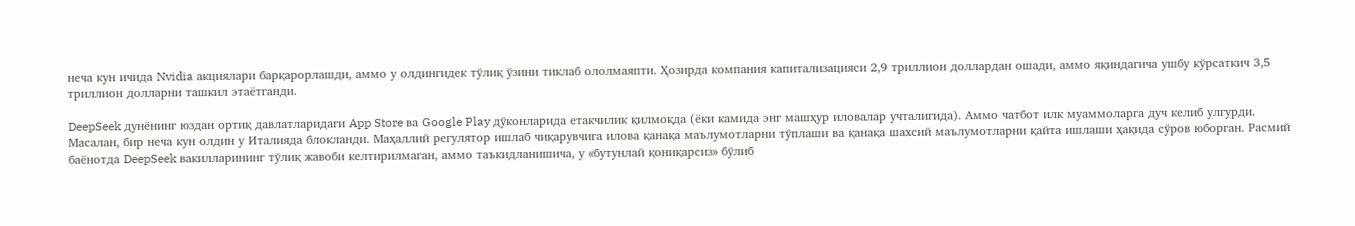неча кун ичида Nvidia акциялари барқарорлашди, аммо у олдингидек тўлиқ ўзини тиклаб ололмаяпти. Ҳозирда компания капитализацияси 2,9 триллион доллардан ошади, аммо яқиндагича ушбу кўрсаткич 3,5 триллион долларни ташкил этаётганди.

DeepSeek дунёнинг юздан ортиқ давлатларидаги App Store ва Google Play дўконларида етакчилик қилмоқда (ёки камида энг машҳур иловалар учталигида). Аммо чатбот илк муаммоларга дуч келиб улгурди. Масалан, бир неча кун олдин у Италияда блокланди. Маҳаллий регулятор ишлаб чиқарувчига илова қанақа маълумотларни тўплаши ва қанақа шахсий маълумотларни қайта ишлаши ҳақида сўров юборган. Расмий баёнотда DeepSeek вакилларининг тўлиқ жавоби келтирилмаган, аммо таъкидланишича, у «бутунлай қониқарсиз» бўлиб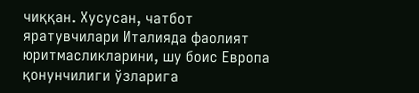чиққан. Хусусан, чатбот яратувчилари Италияда фаолият юритмасликларини, шу боис Европа қонунчилиги ўзларига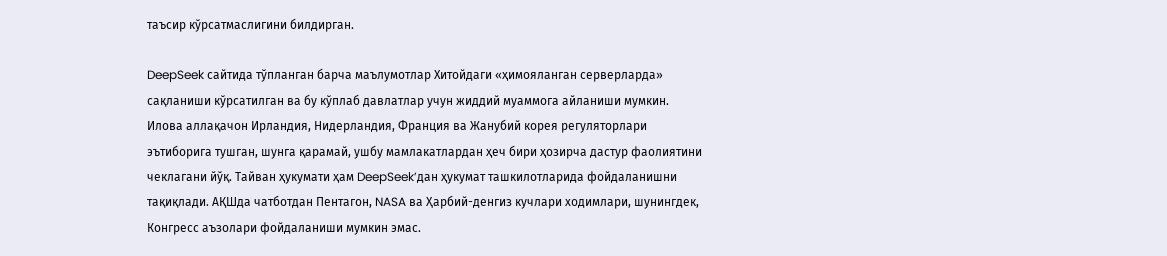таъсир кўрсатмаслигини билдирган.

DeepSeek сайтида тўпланган барча маълумотлар Хитойдаги «ҳимояланган серверларда» сақланиши кўрсатилган ва бу кўплаб давлатлар учун жиддий муаммога айланиши мумкин. Илова аллақачон Ирландия, Нидерландия, Франция ва Жанубий корея регуляторлари эътиборига тушган, шунга қарамай, ушбу мамлакатлардан ҳеч бири ҳозирча дастур фаолиятини чеклагани йўқ. Тайван ҳукумати ҳам DeepSeek’дан ҳукумат ташкилотларида фойдаланишни тақиқлади. АҚШда чатботдан Пентагон, NASA ва Ҳарбий-денгиз кучлари ходимлари, шунингдек, Конгресс аъзолари фойдаланиши мумкин эмас.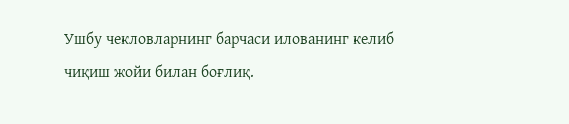Ушбу чекловларнинг барчаси илованинг келиб чиқиш жойи билан боғлиқ.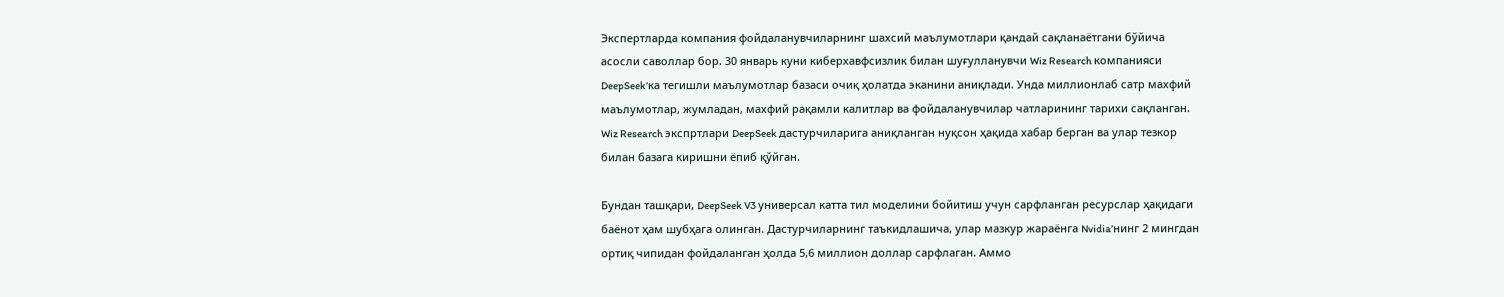Экспертларда компания фойдаланувчиларнинг шахсий маълумотлари қандай сақланаётгани бўйича асосли саволлар бор. 30 январь куни киберхавфсизлик билан шуғулланувчи Wiz Research компанияси DeepSeek’ка тегишли маълумотлар базаси очиқ ҳолатда эканини аниқлади. Унда миллионлаб сатр махфий маълумотлар, жумладан, махфий рақамли калитлар ва фойдаланувчилар чатларининг тарихи сақланган. Wiz Research экспртлари DeepSeek дастурчиларига аниқланган нуқсон ҳақида хабар берган ва улар тезкор билан базага киришни ёпиб қўйган.

Бундан ташқари, DeepSeek V3 универсал катта тил моделини бойитиш учун сарфланган ресурслар ҳақидаги баёнот ҳам шубҳага олинган. Дастурчиларнинг таъкидлашича, улар мазкур жараёнга Nvidia’нинг 2 мингдан ортиқ чипидан фойдаланган ҳолда 5,6 миллион доллар сарфлаган. Аммо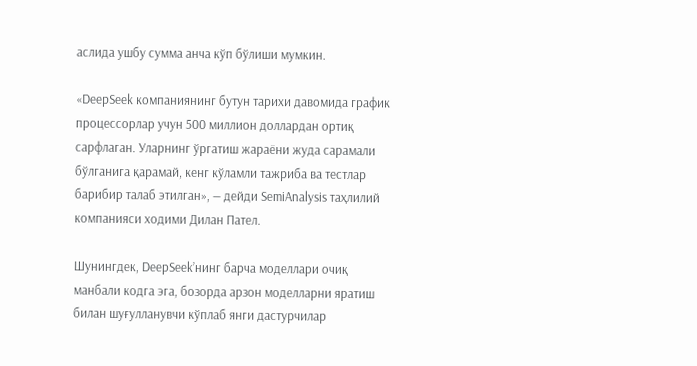аслида ушбу сумма анча кўп бўлиши мумкин.

«DeepSeek компаниянинг бутун тарихи давомида график процессорлар учун 500 миллион доллардан ортиқ сарфлаган. Уларнинг ўргатиш жараёни жуда сарамали бўлганига қарамай, кенг кўламли тажриба ва тестлар барибир талаб этилган», — дейди SemiAnalysis таҳлилий компанияси ходими Дилан Пател.

Шунингдек, DeepSeek’нинг барча моделлари очиқ манбали кодга эга, бозорда арзон моделларни яратиш билан шуғулланувчи кўплаб янги дастурчилар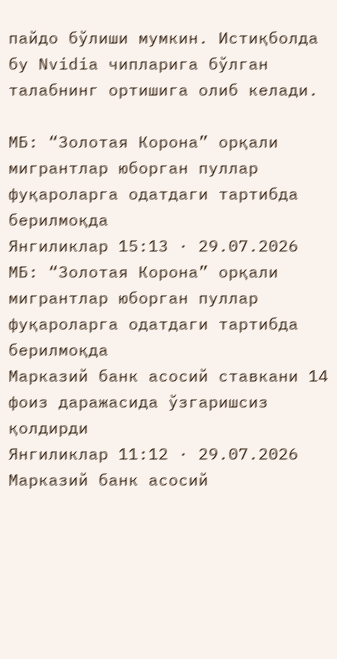пайдо бўлиши мумкин. Истиқболда бу Nvidia чипларига бўлган талабнинг ортишига олиб келади.

МБ: “Золотая Корона” орқали мигрантлар юборган пуллар фуқароларга одатдаги тартибда берилмоқда
Янгиликлар 15:13 · 29.07.2026
МБ: “Золотая Корона” орқали мигрантлар юборган пуллар фуқароларга одатдаги тартибда берилмоқда
Марказий банк асосий ставкани 14 фоиз даражасида ўзгаришсиз қолдирди
Янгиликлар 11:12 · 29.07.2026
Марказий банк асосий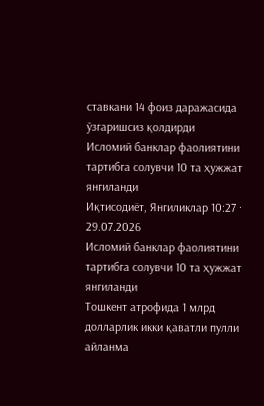ставкани 14 фоиз даражасида ўзгаришсиз қолдирди
Исломий банклар фаолиятини тартибга солувчи 10 та ҳужжат янгиланди
Иқтисодиёт, Янгиликлар 10:27 · 29.07.2026
Исломий банклар фаолиятини тартибга солувчи 10 та ҳужжат янгиланди
Тошкент атрофида 1 млрд долларлик икки қаватли пулли айланма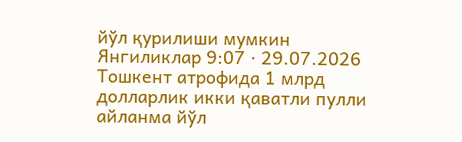йўл қурилиши мумкин
Янгиликлар 9:07 · 29.07.2026
Тошкент атрофида 1 млрд долларлик икки қаватли пулли айланма йўл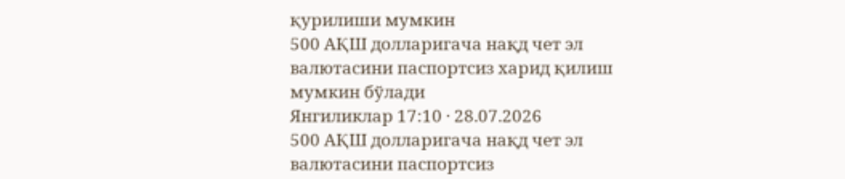қурилиши мумкин
500 АҚШ долларигача нақд чет эл валютасини паспортсиз харид қилиш мумкин бўлади
Янгиликлар 17:10 · 28.07.2026
500 АҚШ долларигача нақд чет эл валютасини паспортсиз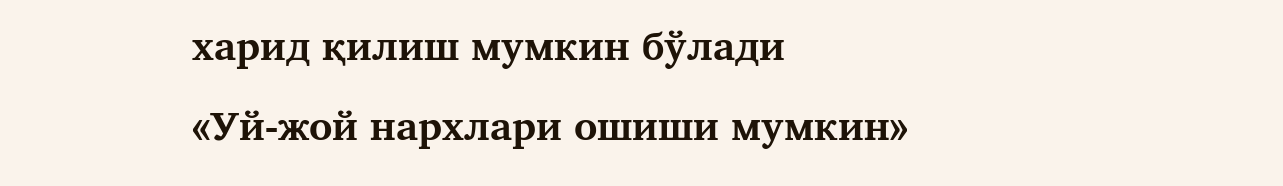харид қилиш мумкин бўлади
«Уй-жой нархлари ошиши мумкин»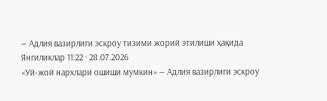— Адлия вазирлиги эскроу тизими жорий этилиши ҳақида
Янгиликлар 11:22 · 28.07.2026
«Уй-жой нархлари ошиши мумкин» — Адлия вазирлиги эскроу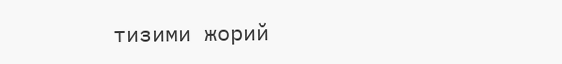тизими жорий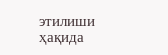этилиши ҳақида